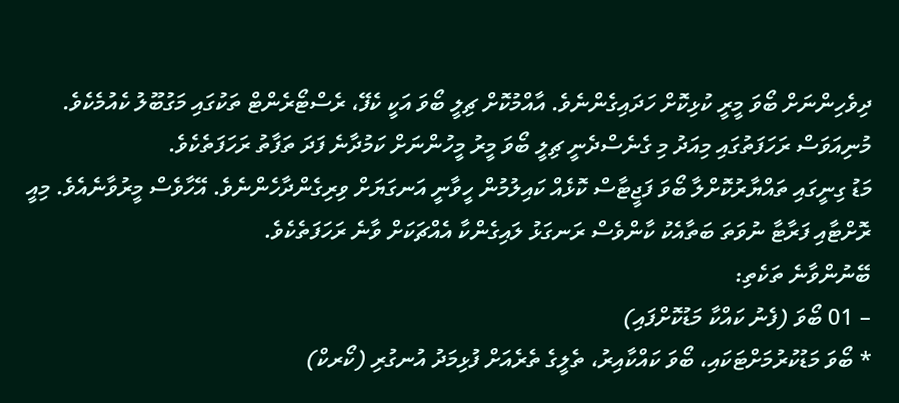ދިވެހިންނަށް ބޯވަ މީރީ ކުޅިކޮށް ހަދައިގެންނެވެ. އާއްމުކޮށް ޗިލީ ބޯވަ އަކީ ކެފޭ، ރެސްޓޯރެންޓް ތަކުގައި މަގުބޫލު ކެއުމެކެވެ. މުނިއަވަސް ރަހަފަތުގައި މިއަދު މި ގެނެސްދެނީ ޗިލީ ބޯވަ މީރު މީހުންނަށް ކަމުދާނެ ފަދަ ތަފާތު ރަހަފަތެކެވެ.
މަޑު ގިނީގައި ތައްޔާރުކޮށްލާ ބޯވަ ފަޖީޓާސް ކޮޅެއް ކައިލުމުން ހީވާނީ އަނގަޔަށް ވިރިގެންދާހެންނެވެ. އޭހާވެސް މީރުވާނެއެވެ. މިއީ ރޮށްޓާއި ފަރާޓާ ނުވަތަ ބަތާއެކު ކާންވެސް ރަނގަޅު ލައިގެންކާ އެއްޗަކަށް ވާނެ ރަހަފަތެކެވެ.
ބޭނުންވާނެ ތަކެތި:
– 01 ބޯވަ (ފެނު ކައްކާ މަޑުކޮށްފައި)
* ބޯވަ މަޑުކުރުމަށްޓަކައި، ބޯވަ ކައްކާއިރު، ތެލީގެ ތެރެއަށް ފުޅިމަދު އުނގުރި (ކޯރކް)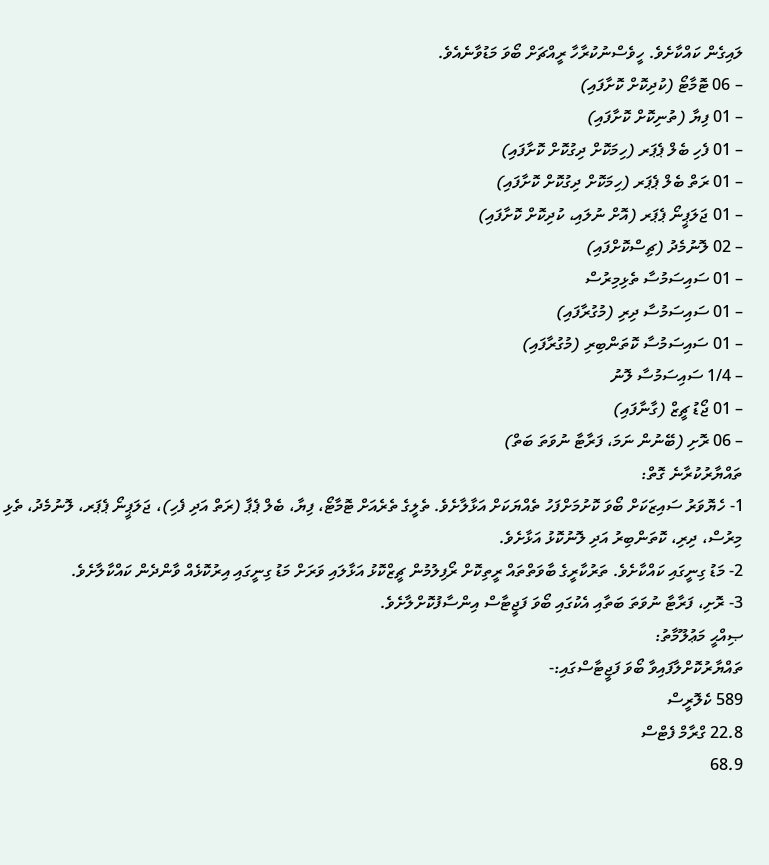ލައިގެން ކައްކާށެވެ. ހީވެސްނުކުރާހާ ރީއްޗަށް ބޯވަ މަޑުވާނެއެވެ.
– 06 ޓޮމާޓޯ (ކުދިކޮށް ކޮށާފައި)
– 01 ފިޔާ (ތުނިކޮށް ކޮށާފައި)
– 01 ފެހި ބެލް ޕެޕަރ (ހިމަކޮށް ދިގުކޮށް ކޮށާފައި)
– 01 ރަތް ބެލް ޕެޕަރ (ހިމަކޮށް ދިގުކޮށް ކޮށާފައި)
– 01 ޖަލަޕީނޯ ޕެޕަރ (އޮށް ނުލައި، ކުދިކޮށް ކޮށާފައި)
– 02 ލޮނުމެދު (ޗިސްކޮށްފައި)
– 01 ސައިސަމުސާ ތެޅިމިރުސް
– 01 ސައިސަމުސާ ދިރި (މުގުރާފައި)
– 01 ސައިސަމުސާ ކޮތަންބިރި (މުގުރާފައި)
– 1/4 ސައިސަމުސާ ލޮނު
– 01 ޖޯޑު ޗީޒް (ގާނާފައި)
– 06 ރޮށި (ބޭނުން ނަމަ، ފަރާޓާ ނުވަތަ ބަތް)
ތައްޔާރުކުރާނެ ގޮތް:
1- ހެޔޮވަރު ސައިޒަކަށް ބޯވަ ކޮށުމަށްފަހު ތެއްޔަކަށް އަޅާލާށެވެ. ތެލީގެ ތެރެއަށް ޓޮމާޓޯ، ފިޔާ، ބެލް ޕެޕާ (ރަތް އަދި ފެހި)، ޖަލަޕީނޯ ޕެޕަރ، ލޮނުމެދު، ތެޅި މިރުސް، ދިރި، ކޮތަންބިރު އަދި ލޮނުކޮޅު އަޅާށެވެ.
2- މަޑު ގިނީގައި ކައްކާށެވެ. ތަރުކާރީގެ ބާވަތްތައް ރީތިކޮށް ރޯފިލުމުން ޗީޒްކޮޅު އަޅާލައި ވަރަށް މަޑު ގިނީގައި އިރުކޮޅެއް ވާންދެން ކައްކާލާށެވެ.
3- ރޮށި، ފަރާޓާ ނުވަތަ ބަތާއި އެކުގައި ބޯވަ ފަޖީޓާސް އިންސާފުކޮށްލާށެވެ.
ޞިއްޙީ މަޢުލޫމާތު:
ތައްޔާރުކޮށްލާފައިވާ ބޯވަ ފަޖީޓާސްގައި:-
589 ކެލޮރީސް
22.8 ގްރާމް ފެޓްސް
68.9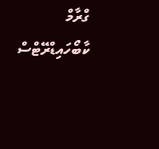ގްރާމް ކާބޯހައިޑްރޭޓްސް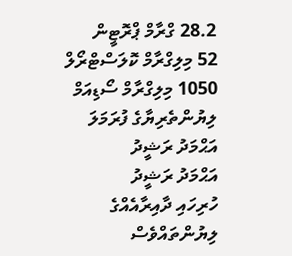28.2 ގްރާމް ޕްރޮޓީން
52 މިލިގްރާމް ކޮލަސްޓްރޯލް
1050 މިލިގްރާމް ސޯޑިއަމް
ލިޔުންތެރިޔާގެ ފުރަމަލަ
އަޙްމަދު ރަޝީދު
އަޙްމަދު ރަޝީދު
ހުރިހައި ދާއިރާއެއްގެ ލިޔުންތައްވެސް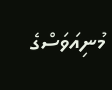މުނިއަވަސްގެ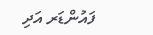ފައުންޑަރ އަދި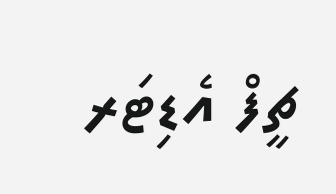ޗީފް އެޑިޓަރ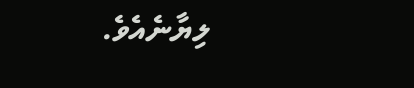ލިޔާނެއެވެ.